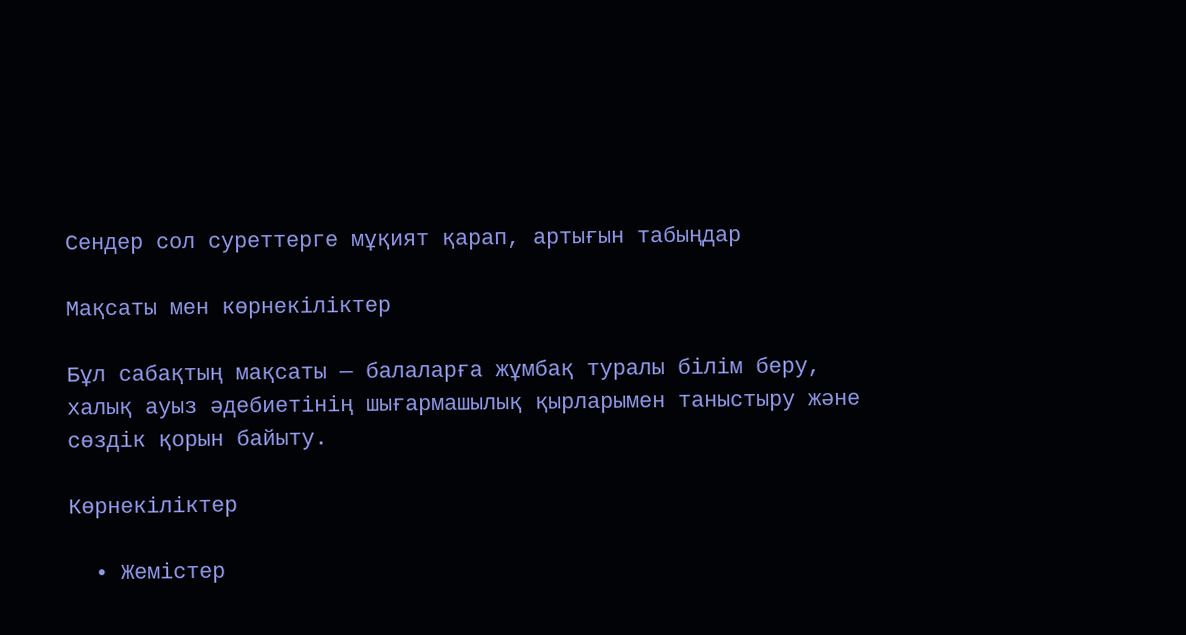Сендер сол суреттерге мұқият қарап, артығын табыңдар

Мақсаты мен көрнекіліктер

Бұл сабақтың мақсаты — балаларға жұмбақ туралы білім беру, халық ауыз әдебиетінің шығармашылық қырларымен таныстыру және сөздік қорын байыту.

Көрнекіліктер

  • Жемістер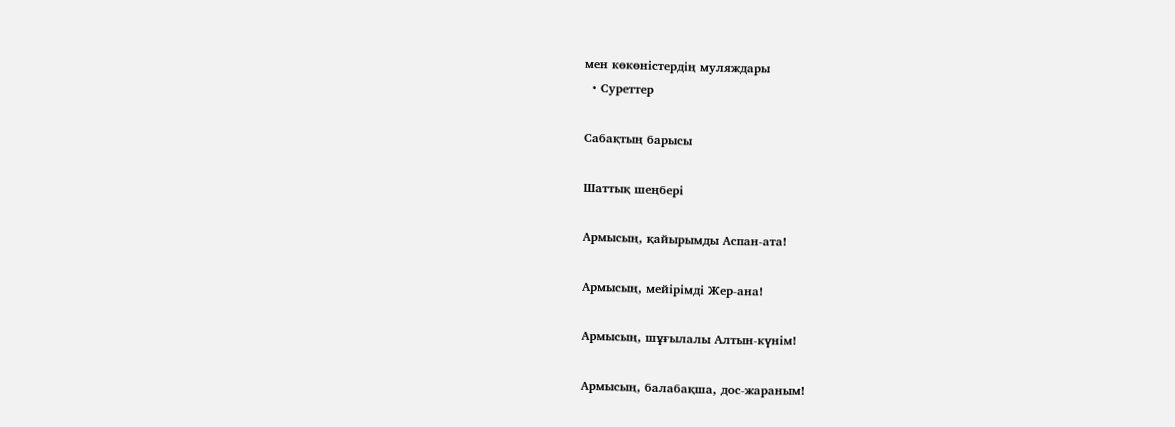мен көкөністердің муляждары
  • Суреттер

Сабақтың барысы

Шаттық шеңбері

Армысың, қайырымды Аспан-ата!

Армысың, мейірімді Жер-ана!

Армысың, шұғылалы Алтын-күнім!

Армысың, балабақша, дос-жараным!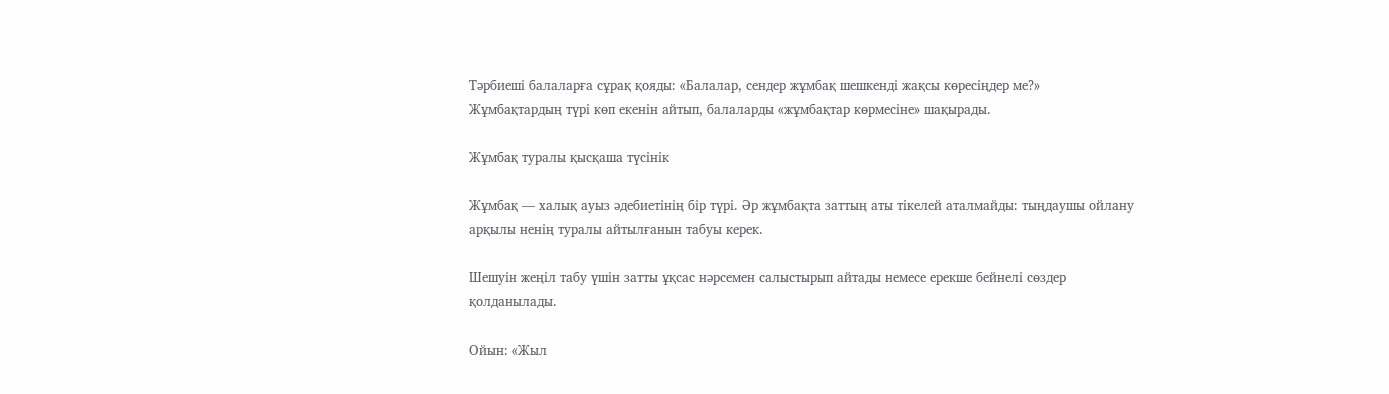Тәрбиеші балаларға сұрақ қояды: «Балалар, сендер жұмбақ шешкенді жақсы көресіңдер ме?» Жұмбақтардың түрі көп екенін айтып, балаларды «жұмбақтар көрмесіне» шақырады.

Жұмбақ туралы қысқаша түсінік

Жұмбақ — халық ауыз әдебиетінің бір түрі. Әр жұмбақта заттың аты тікелей аталмайды: тыңдаушы ойлану арқылы ненің туралы айтылғанын табуы керек.

Шешуін жеңіл табу үшін затты ұқсас нәрсемен салыстырып айтады немесе ерекше бейнелі сөздер қолданылады.

Ойын: «Жыл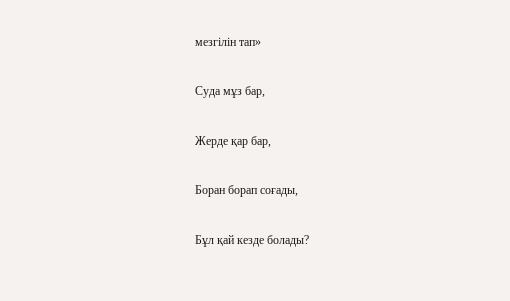мезгілін тап»

Суда мұз бар,

Жерде қар бар,

Боран борап соғады,

Бұл қай кезде болады?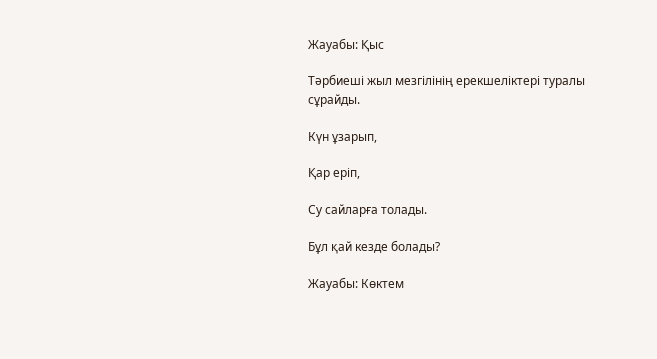Жауабы: Қыс

Тәрбиеші жыл мезгілінің ерекшеліктері туралы сұрайды.

Күн ұзарып,

Қар еріп,

Су сайларға толады.

Бұл қай кезде болады?

Жауабы: Көктем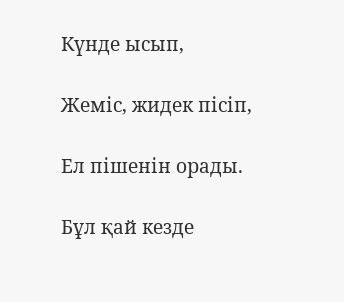Күнде ысып,

Жеміс, жидек пісіп,

Ел пішенін орады.

Бұл қай кезде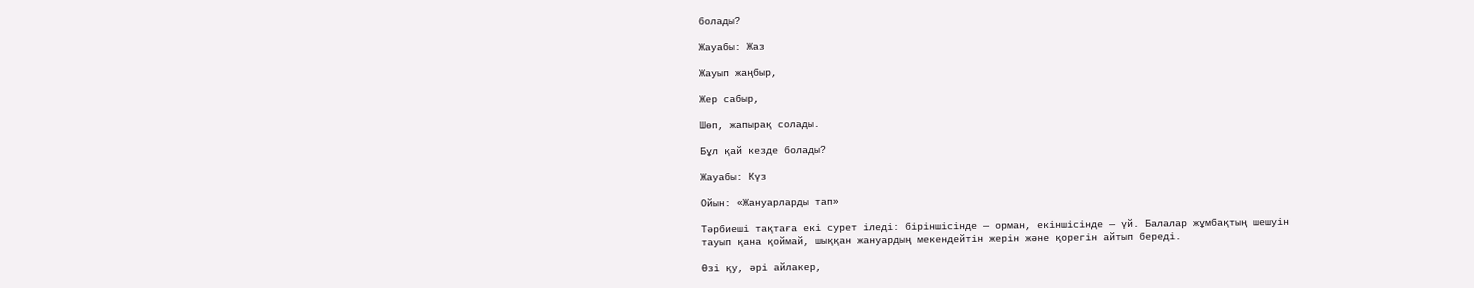болады?

Жауабы: Жаз

Жауып жаңбыр,

Жер сабыр,

Шөп, жапырақ солады.

Бұл қай кезде болады?

Жауабы: Күз

Ойын: «Жануарларды тап»

Тәрбиеші тақтаға екі сурет іледі: біріншісінде — орман, екіншісінде — үй. Балалар жұмбақтың шешуін тауып қана қоймай, шыққан жануардың мекендейтін жерін және қорегін айтып береді.

Өзі қу, әрі айлакер,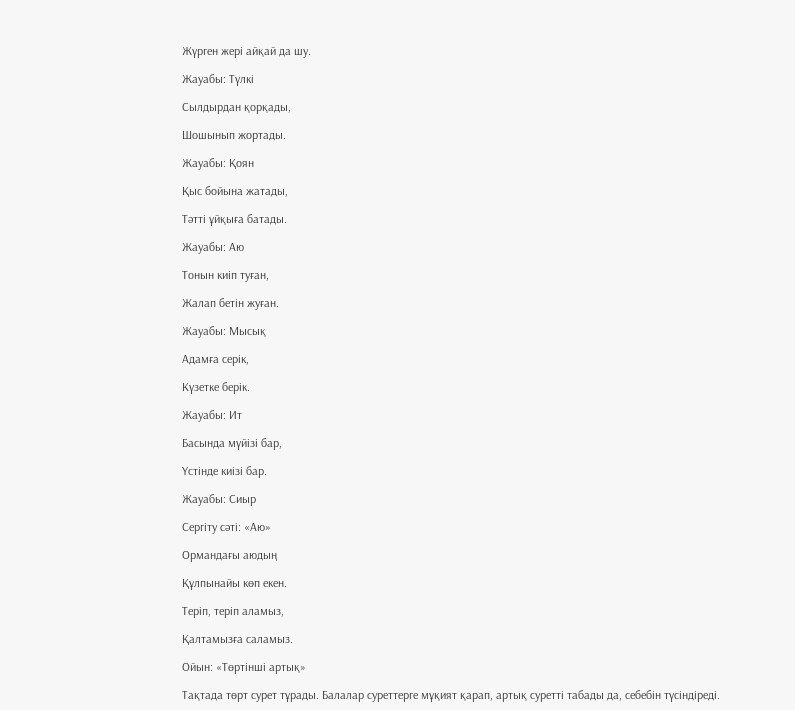Жүрген жері айқай да шу.

Жауабы: Түлкі

Сылдырдан қорқады,

Шошынып жортады.

Жауабы: Қоян

Қыс бойына жатады,

Тәтті ұйқыға батады.

Жауабы: Аю

Тонын киіп туған,

Жалап бетін жуған.

Жауабы: Мысық

Адамға серік,

Күзетке берік.

Жауабы: Ит

Басында мүйізі бар,

Үстінде киізі бар.

Жауабы: Сиыр

Сергіту сәті: «Аю»

Ормандағы аюдың

Құлпынайы көп екен.

Теріп, теріп аламыз,

Қалтамызға саламыз.

Ойын: «Төртінші артық»

Тақтада төрт сурет тұрады. Балалар суреттерге мұқият қарап, артық суретті табады да, себебін түсіндіреді.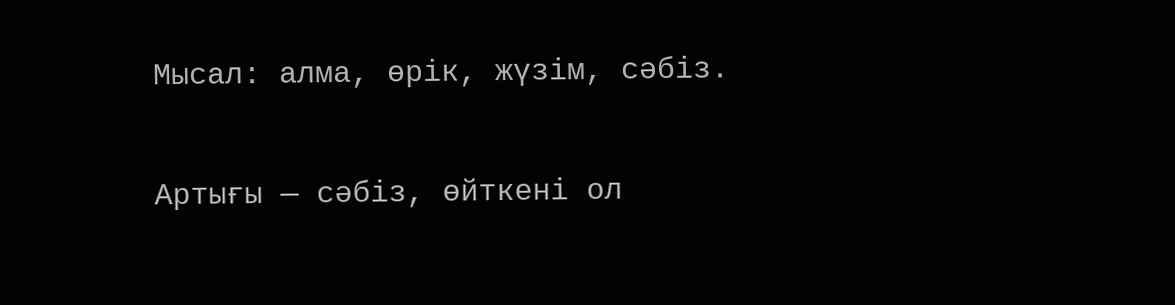Мысал: алма, өрік, жүзім, сәбіз.

Артығы — сәбіз, өйткені ол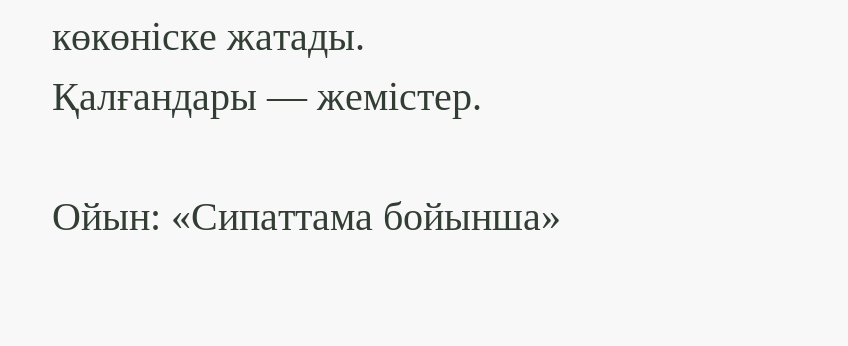көкөніске жатады. Қалғандары — жемістер.

Ойын: «Сипаттама бойынша»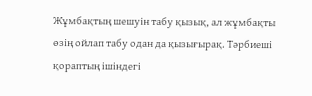Жұмбақтың шешуін табу қызық, ал жұмбақты өзің ойлап табу одан да қызығырақ. Тәрбиеші қораптың ішіндегі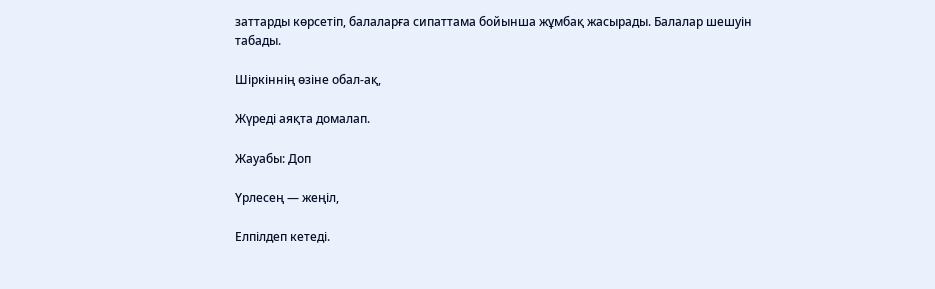заттарды көрсетіп, балаларға сипаттама бойынша жұмбақ жасырады. Балалар шешуін табады.

Шіркіннің өзіне обал-ақ,

Жүреді аяқта домалап.

Жауабы: Доп

Үрлесең — жеңіл,

Елпілдеп кетеді.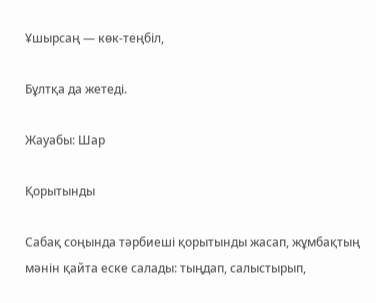Ұшырсаң — көк-теңбіл,

Бұлтқа да жетеді.

Жауабы: Шар

Қорытынды

Сабақ соңында тәрбиеші қорытынды жасап, жұмбақтың мәнін қайта еске салады: тыңдап, салыстырып,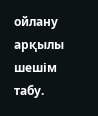ойлану арқылы шешім табу.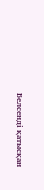Белсенді қатысқан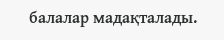балалар мадақталады.